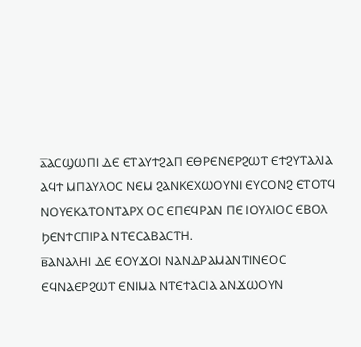ⲁ̅ⲀⲤϢⲰⲠⲒ ⲆⲈ ⲈⲦⲀⲨϮϨⲀⲠ ⲈⲐⲢⲈⲚⲈⲢϨⲰⲦ ⲈϮϨⲨⲦⲀⲖⲒⲀ ⲀϤϮ ⲘⲠⲀⲨⲖⲞⲤ ⲚⲈⲘ ϨⲀⲚⲔⲈⲬⲰⲞⲨⲚⲒ ⲈⲨⲤⲞⲚϨ ⲈⲦⲞⲦϤ ⲚⲞⲨⲈⲔⲀⲦⲞⲚⲦⲀⲢⲬ ⲞⲤ ⲈⲠⲈϤⲢⲀⲚ ⲠⲈ ⲒⲞⲨⲖⲒⲞⲤ ⲈⲂⲞⲖ ϦⲈⲚϮⲤⲠⲒⲢⲀ ⲚⲦⲈⲤⲀⲂⲀⲤⲦⲎ.
ⲃ̅ⲀⲚⲀⲖⲎⲒ ⲆⲈ ⲈⲞⲨϪⲞⲒ ⲚⲀⲚⲆⲢⲀⲘⲀⲚⲦⲒⲚⲈⲞⲤ ⲈϤⲚⲀⲈⲢϨⲰⲦ ⲈⲚⲒⲘⲀ ⲚⲦⲈϮⲀⲤⲒⲀ ⲀⲚϪⲰⲞⲨⲚ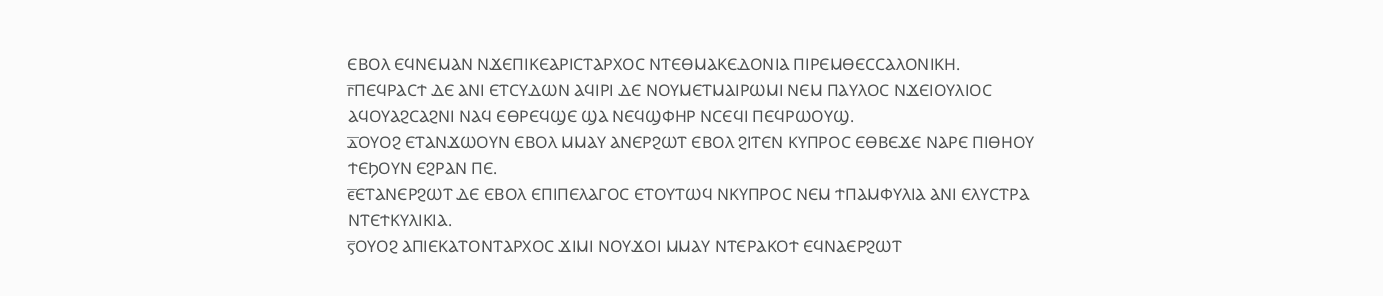ⲈⲂⲞⲖ ⲈϤⲚⲈⲘⲀⲚ ⲚϪⲈⲠⲒⲔⲈⲀⲢⲒⲤⲦⲀⲢⲬⲞⲤ ⲚⲦⲈⲐⲘⲀⲔⲈⲆⲞⲚⲒⲀ ⲠⲒⲢⲈⲘⲐⲈⲤⲤⲀⲖⲞⲚⲒⲔⲎ.
ⲅ̅ⲠⲈϤⲢⲀⲤϮ ⲆⲈ ⲀⲚⲒ ⲈⲦⲤⲨⲆⲰⲚ ⲀϤⲒⲢⲒ ⲆⲈ ⲚⲞⲨⲘⲈⲦⲘⲀⲒⲢⲰⲘⲒ ⲚⲈⲘ ⲠⲀⲨⲖⲞⲤ ⲚϪⲈⲒⲞⲨⲖⲒⲞⲤ ⲀϤⲞⲨⲀϨⲤⲀϨⲚⲒ ⲚⲀϤ ⲈⲐⲢⲈϤϢⲈ ϢⲀ ⲚⲈϤϢⲪⲎⲢ ⲚⲤⲈϤⲒ ⲠⲈϤⲢⲰⲞⲨϢ.
ⲇ̅ⲞⲨⲞϨ ⲈⲦⲀⲚϪⲰⲞⲨⲚ ⲈⲂⲞⲖ ⲘⲘⲀⲨ ⲀⲚⲈⲢϨⲰⲦ ⲈⲂⲞⲖ ϨⲒⲦⲈⲚ ⲔⲨⲠⲢⲞⲤ ⲈⲐⲂⲈϪⲈ ⲚⲀⲢⲈ ⲠⲒⲐⲎⲞⲨ ϮⲈϦⲞⲨⲚ ⲈϨⲢⲀⲚ ⲠⲈ.
ⲉ̅ⲈⲦⲀⲚⲈⲢϨⲰⲦ ⲆⲈ ⲈⲂⲞⲖ ⲈⲠⲒⲠⲈⲖⲀⲄⲞⲤ ⲈⲦⲞⲨⲦⲰϤ ⲚⲔⲨⲠⲢⲞⲤ ⲚⲈⲘ ϮⲠⲀⲘⲪⲨⲖⲒⲀ ⲀⲚⲒ ⲈⲖⲨⲤⲦⲢⲀ ⲚⲦⲈϮⲔⲨⲖⲒⲔⲒⲀ.
ⲋ̅ⲞⲨⲞϨ ⲀⲠⲒⲈⲔⲀⲦⲞⲚⲦⲀⲢⲬⲞⲤ ϪⲒⲘⲒ ⲚⲞⲨϪⲞⲒ ⲘⲘⲀⲨ ⲚⲦⲈⲢⲀⲔⲞϮ ⲈϤⲚⲀⲈⲢϨⲰⲦ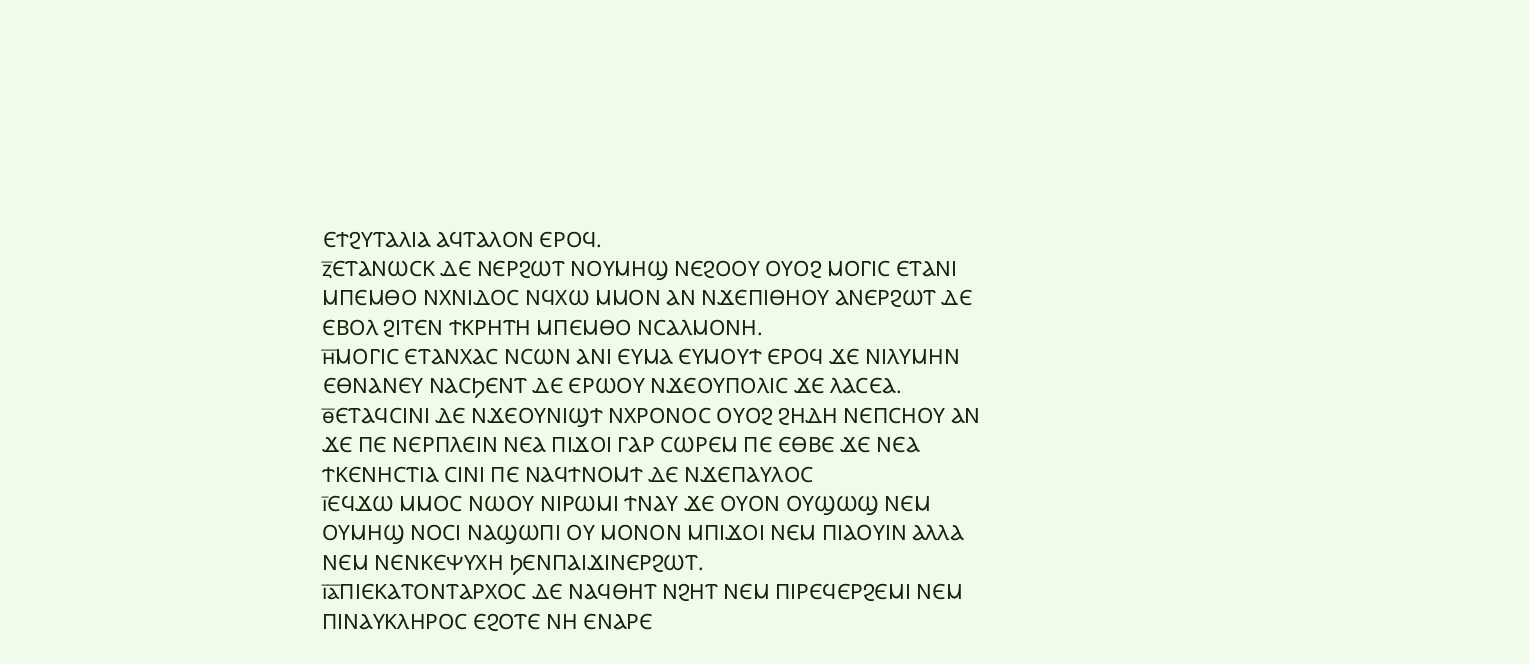ⲈϮϨⲨⲦⲀⲖⲒⲀ ⲀϤⲦⲀⲖⲞⲚ ⲈⲢⲞϤ.
ⲍ̅ⲈⲦⲀⲚⲰⲤⲔ ⲆⲈ ⲚⲈⲢϨⲰⲦ ⲚⲞⲨⲘⲎϢ ⲚⲈϨⲞⲞⲨ ⲞⲨⲞϨ ⲘⲞⲄⲒⲤ ⲈⲦⲀⲚⲒ ⲘⲠⲈⲘⲐⲞ ⲚⲬⲚⲒⲆⲞⲤ ⲚϤⲬⲰ ⲘⲘⲞⲚ ⲀⲚ ⲚϪⲈⲠⲒⲐⲎⲞⲨ ⲀⲚⲈⲢϨⲰⲦ ⲆⲈ ⲈⲂⲞⲖ ϨⲒⲦⲈⲚ ϮⲔⲢⲎⲦⲎ ⲘⲠⲈⲘⲐⲞ ⲚⲤⲀⲖⲘⲞⲚⲎ.
ⲏ̅ⲘⲞⲄⲒⲤ ⲈⲦⲀⲚⲬⲀⲤ ⲚⲤⲰⲚ ⲀⲚⲒ ⲈⲨⲘⲀ ⲈⲨⲘⲞⲨϮ ⲈⲢⲞϤ ϪⲈ ⲚⲒⲖⲨⲘⲎⲚ ⲈⲐⲚⲀⲚⲈⲨ ⲚⲀⲤϦⲈⲚⲦ ⲆⲈ ⲈⲢⲰⲞⲨ ⲚϪⲈⲞⲨⲠⲞⲖⲒⲤ ϪⲈ ⲖⲀⲤⲈⲀ.
ⲑ̅ⲈⲦⲀϤⲤⲒⲚⲒ ⲆⲈ ⲚϪⲈⲞⲨⲚⲒϢϮ ⲚⲬⲢⲞⲚⲞⲤ ⲞⲨⲞϨ ϨⲎⲆⲎ ⲚⲈⲠⲤⲎⲞⲨ ⲀⲚ ϪⲈ ⲠⲈ ⲚⲈⲢⲠⲖⲈⲒⲚ ⲚⲈⲀ ⲠⲒϪⲞⲒ ⲄⲀⲢ ⲤⲰⲢⲈⲘ ⲠⲈ ⲈⲐⲂⲈ ϪⲈ ⲚⲈⲀ ϮⲔⲈⲚⲎⲤⲦⲒⲀ ⲤⲒⲚⲒ ⲠⲈ ⲚⲀϤϮⲚⲞⲘϮ ⲆⲈ ⲚϪⲈⲠⲀⲨⲖⲞⲤ
ⲓ̅ⲈϤϪⲰ ⲘⲘⲞⲤ ⲚⲰⲞⲨ ⲚⲒⲢⲰⲘⲒ ϮⲚⲀⲨ ϪⲈ ⲞⲨⲞⲚ ⲞⲨϢⲰϢ ⲚⲈⲘ ⲞⲨⲘⲎϢ ⲚⲞⲤⲒ ⲚⲀϢⲰⲠⲒ ⲞⲨ ⲘⲞⲚⲞⲚ ⲘⲠⲒϪⲞⲒ ⲚⲈⲘ ⲠⲒⲀⲞⲨⲒⲚ ⲀⲖⲖⲀ ⲚⲈⲘ ⲚⲈⲚⲔⲈⲮⲨⲬⲎ ϦⲈⲚⲠⲀⲒϪⲒⲚⲈⲢϨⲰⲦ.
ⲓ̅ⲁ̅ⲠⲒⲈⲔⲀⲦⲞⲚⲦⲀⲢⲬⲞⲤ ⲆⲈ ⲚⲀϤⲐⲎⲦ ⲚϨⲎⲦ ⲚⲈⲘ ⲠⲒⲢⲈϤⲈⲢϨⲈⲘⲒ ⲚⲈⲘ ⲠⲒⲚⲀⲨⲔⲖⲎⲢⲞⲤ ⲈϨⲞⲦⲈ ⲚⲎ ⲈⲚⲀⲢⲈ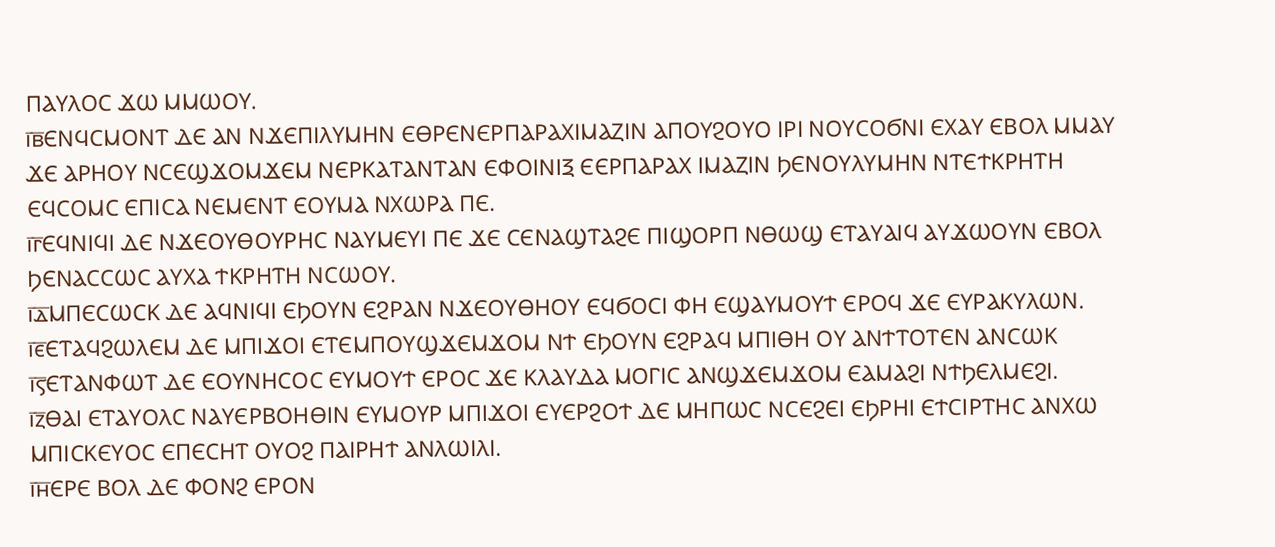ⲠⲀⲨⲖⲞⲤ ϪⲰ ⲘⲘⲰⲞⲨ.
ⲓ̅ⲃ̅ⲈⲚϤⲤⲘⲞⲚⲦ ⲆⲈ ⲀⲚ ⲚϪⲈⲠⲒⲖⲨⲘⲎⲚ ⲈⲐⲢⲈⲚⲈⲢⲠⲀⲢⲀⲬⲒⲘⲀⲌⲒⲚ ⲀⲠⲞⲨϨⲞⲨⲞ ⲒⲢⲒ ⲚⲞⲨⲤⲞϬⲚⲒ ⲈⲬⲀⲨ ⲈⲂⲞⲖ ⲘⲘⲀⲨ ϪⲈ ⲀⲢⲎⲞⲨ ⲚⲤⲈϢϪⲞⲘϪⲈⲘ ⲚⲈⲢⲔⲀⲦⲀⲚⲦⲀⲚ ⲈⲪⲞⲒⲚⲒⲜ ⲈⲈⲢⲠⲀⲢⲀⲬ ⲒⲘⲀⲌⲒⲚ ϦⲈⲚⲞⲨⲖⲨⲘⲎⲚ ⲚⲦⲈϮⲔⲢⲎⲦⲎ ⲈϤⲤⲞⲘⲤ ⲈⲠⲒⲤⲀ ⲚⲈⲘⲈⲚⲦ ⲈⲞⲨⲘⲀ ⲚⲬⲰⲢⲀ ⲠⲈ.
ⲓ̅ⲅ̅ⲈϤⲚⲒϤⲒ ⲆⲈ ⲚϪⲈⲞⲨⲐⲞⲨⲢⲎⲤ ⲚⲀⲨⲘⲈⲨⲒ ⲠⲈ ϪⲈ ⲤⲈⲚⲀϢⲦⲀϨⲈ ⲠⲒϢⲞⲢⲠ ⲚⲐⲰϢ ⲈⲦⲀⲨⲀⲒϤ ⲀⲨϪⲰⲞⲨⲚ ⲈⲂⲞⲖ ϦⲈⲚⲀⲤⲤⲰⲤ ⲀⲨⲬⲀ ϮⲔⲢⲎⲦⲎ ⲚⲤⲰⲞⲨ.
ⲓ̅ⲇ̅ⲘⲠⲈⲤⲰⲤⲔ ⲆⲈ ⲀϤⲚⲒϤⲒ ⲈϦⲞⲨⲚ ⲈϨⲢⲀⲚ ⲚϪⲈⲞⲨⲐⲎⲞⲨ ⲈϤϬⲞⲤⲒ ⲪⲎ ⲈϢⲀⲨⲘⲞⲨϮ ⲈⲢⲞϤ ϪⲈ ⲈⲨⲢⲀⲔⲨⲖⲰⲚ.
ⲓ̅ⲉ̅ⲈⲦⲀϤϨⲰⲖⲈⲘ ⲆⲈ ⲘⲠⲒϪⲞⲒ ⲈⲦⲈⲘⲠⲞⲨϢϪⲈⲘϪⲞⲘ ⲚϮ ⲈϦⲞⲨⲚ ⲈϨⲢⲀϤ ⲘⲠⲒⲐⲎ ⲞⲨ ⲀⲚϮⲦⲞⲦⲈⲚ ⲀⲚⲤⲰⲔ
ⲓ̅ⲋ̅ⲈⲦⲀⲚⲪⲰⲦ ⲆⲈ ⲈⲞⲨⲚⲎⲤⲞⲤ ⲈⲨⲘⲞⲨϮ ⲈⲢⲞⲤ ϪⲈ ⲔⲖⲀⲨⲆⲀ ⲘⲞⲄⲒⲤ ⲀⲚϢϪⲈⲘϪⲞⲘ ⲈⲀⲘⲀϨⲒ ⲚϮϦⲈⲖⲘⲈϨⲒ.
ⲓ̅ⲍ̅ⲐⲀⲒ ⲈⲦⲀⲨⲞⲖⲤ ⲚⲀⲨⲈⲢⲂⲞⲎⲐⲒⲚ ⲈⲨⲘⲞⲨⲢ ⲘⲠⲒϪⲞⲒ ⲈⲨⲈⲢϨⲞϮ ⲆⲈ ⲘⲎⲠⲰⲤ ⲚⲤⲈϨⲈⲒ ⲈϦⲢⲎⲒ ⲈϮⲤⲒⲢⲦⲎⲤ ⲀⲚⲬⲰ ⲘⲠⲒⲤⲔⲈⲨⲞⲤ ⲈⲠⲈⲤⲎⲦ ⲞⲨⲞϨ ⲠⲀⲒⲢⲎϮ ⲀⲚⲖⲰⲒⲖⲒ.
ⲓ̅ⲏ̅ⲈⲢⲈ ⲂⲞⲖ ⲆⲈ ⲪⲞⲚϨ ⲈⲢⲞⲚ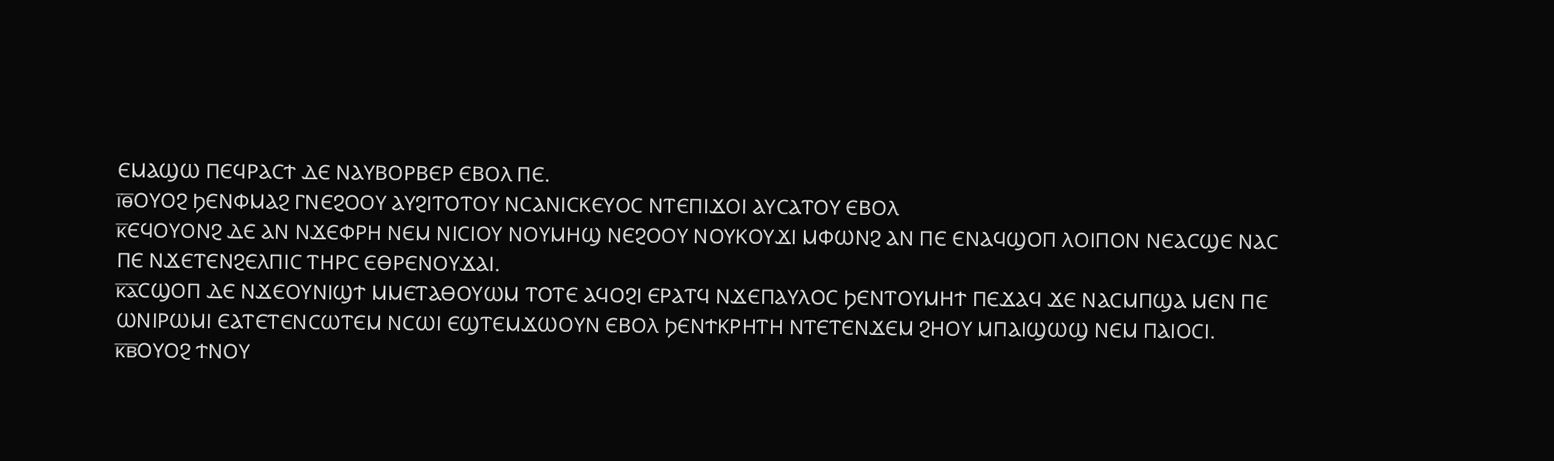ⲈⲘⲀϢⲰ ⲠⲈϤⲢⲀⲤϮ ⲆⲈ ⲚⲀⲨⲂⲞⲢⲂⲈⲢ ⲈⲂⲞⲖ ⲠⲈ.
ⲓ̅ⲑ̅ⲞⲨⲞϨ ϦⲈⲚⲪⲘⲀϨ ⲄⲚⲈϨⲞⲞⲨ ⲀⲨϨⲒⲦⲞⲦⲞⲨ ⲚⲤⲀⲚⲒⲤⲔⲈⲨⲞⲤ ⲚⲦⲈⲠⲒϪⲞⲒ ⲀⲨⲤⲀⲦⲞⲨ ⲈⲂⲞⲖ
ⲕ̅ⲈϤⲞⲨⲞⲚϨ ⲆⲈ ⲀⲚ ⲚϪⲈⲪⲢⲎ ⲚⲈⲘ ⲚⲒⲤⲒⲞⲨ ⲚⲞⲨⲘⲎϢ ⲚⲈϨⲞⲞⲨ ⲚⲞⲨⲔⲞⲨϪⲒ ⲘⲪⲰⲚϨ ⲀⲚ ⲠⲈ ⲈⲚⲀϤϢⲞⲠ ⲖⲞⲒⲠⲞⲚ ⲚⲈⲀⲤϢⲈ ⲚⲀⲤ ⲠⲈ ⲚϪⲈⲦⲈⲚϨⲈⲖⲠⲒⲤ ⲦⲎⲢⲤ ⲈⲐⲢⲈⲚⲞⲨϪⲀⲒ.
ⲕ̅ⲁ̅ⲤϢⲞⲠ ⲆⲈ ⲚϪⲈⲞⲨⲚⲒϢϮ ⲘⲘⲈⲦⲀⲐⲞⲨⲰⲘ ⲦⲞⲦⲈ ⲀϤⲞϨⲒ ⲈⲢⲀⲦϤ ⲚϪⲈⲠⲀⲨⲖⲞⲤ ϦⲈⲚⲦⲞⲨⲘⲎϮ ⲠⲈϪⲀϤ ϪⲈ ⲚⲀⲤⲘⲠϢⲀ ⲘⲈⲚ ⲠⲈ ⲰⲚⲒⲢⲰⲘⲒ ⲈⲀⲦⲈⲦⲈⲚⲤⲰⲦⲈⲘ ⲚⲤⲰⲒ ⲈϢⲦⲈⲘϪⲰⲞⲨⲚ ⲈⲂⲞⲖ ϦⲈⲚϮⲔⲢⲎⲦⲎ ⲚⲦⲈⲦⲈⲚϪⲈⲘ ϨⲎⲞⲨ ⲘⲠⲀⲒϢⲰϢ ⲚⲈⲘ ⲠⲀⲒⲞⲤⲒ.
ⲕ̅ⲃ̅ⲞⲨⲞϨ ϮⲚⲞⲨ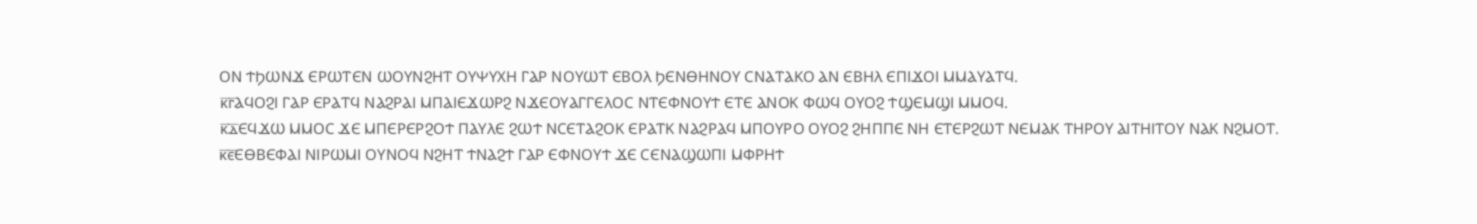ⲞⲚ ϮϦⲰⲚϪ ⲈⲢⲰⲦⲈⲚ ⲰⲞⲨⲚϨⲎⲦ ⲞⲨⲮⲨⲬⲎ ⲄⲀⲢ ⲚⲞⲨⲰⲦ ⲈⲂⲞⲖ ϦⲈⲚⲐⲎⲚⲞⲨ ⲤⲚⲀⲦⲀⲔⲞ ⲀⲚ ⲈⲂⲎⲖ ⲈⲠⲒϪⲞⲒ ⲘⲘⲀⲨⲀⲦϤ.
ⲕ̅ⲅ̅ⲀϤⲞϨⲒ ⲄⲀⲢ ⲈⲢⲀⲦϤ ⲚⲀϨⲢⲀⲒ ⲘⲠⲀⲒⲈϪⲰⲢϨ ⲚϪⲈⲞⲨⲀⲄⲄⲈⲖⲞⲤ ⲚⲦⲈⲪⲚⲞⲨϮ ⲈⲦⲈ ⲀⲚⲞⲔ ⲪⲰϤ ⲞⲨⲞϨ ϮϢⲈⲘϢⲒ ⲘⲘⲞϤ.
ⲕ̅ⲇ̅ⲈϤϪⲰ ⲘⲘⲞⲤ ϪⲈ ⲘⲠⲈⲢⲈⲢϨⲞϮ ⲠⲀⲨⲖⲈ ϨⲰϮ ⲚⲤⲈⲦⲀϨⲞⲔ ⲈⲢⲀⲦⲔ ⲚⲀϨⲢⲀϤ ⲘⲠⲞⲨⲢⲞ ⲞⲨⲞϨ ϨⲎⲠⲠⲈ ⲚⲎ ⲈⲦⲈⲢϨⲰⲦ ⲚⲈⲘⲀⲔ ⲦⲎⲢⲞⲨ ⲀⲒⲦⲎⲒⲦⲞⲨ ⲚⲀⲔ ⲚϨⲘⲞⲦ.
ⲕ̅ⲉ̅ⲈⲐⲂⲈⲪⲀⲒ ⲚⲒⲢⲰⲘⲒ ⲞⲨⲚⲞϤ ⲚϨⲎⲦ ϮⲚⲀϨϮ ⲄⲀⲢ ⲈⲪⲚⲞⲨϮ ϪⲈ ⲤⲈⲚⲀϢⲰⲠⲒ ⲘⲪⲢⲎϮ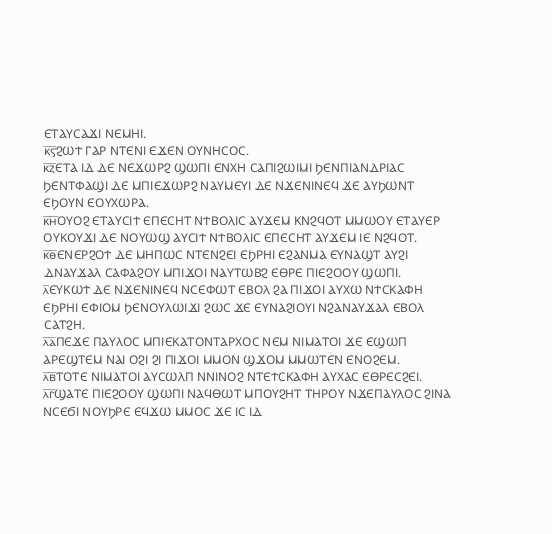ⲈⲦⲀⲨⲤⲀϪⲒ ⲚⲈⲘⲎⲒ.
ⲕ̅ⲋ̅ϨⲰϮ ⲄⲀⲢ ⲚⲦⲈⲚⲒ ⲈϪⲈⲚ ⲞⲨⲚⲎⲤⲞⲤ.
ⲕ̅ⲍ̅ⲈⲦⲀ ⲒⲆ ⲆⲈ ⲚⲈϪⲰⲢϨ ϢⲰⲠⲒ ⲈⲚⲬⲎ ⲤⲀⲠⲒϨⲰⲒⲘⲒ ϦⲈⲚⲠⲒⲀⲚⲆⲢⲒⲀⲤ ϦⲈⲚⲦⲪⲀϢⲒ ⲆⲈ ⲘⲠⲒⲈϪⲰⲢϨ ⲚⲀⲨⲘⲈⲨⲒ ⲆⲈ ⲚϪⲈⲚⲒⲚⲈϤ ϪⲈ ⲀⲨϦⲰⲚⲦ ⲈϦⲞⲨⲚ ⲈⲞⲨⲬⲰⲢⲀ.
ⲕ̅ⲏ̅ⲞⲨⲞϨ ⲈⲦⲀⲨⲤⲒϮ ⲈⲠⲈⲤⲎⲦ ⲚϮⲂⲞⲖⲒⲤ ⲀⲨϪⲈⲘ ⲔⲚϨϤⲞⲦ ⲘⲘⲰⲞⲨ ⲈⲦⲀⲨⲈⲢ ⲞⲨⲔⲞⲨϪⲒ ⲆⲈ ⲚⲞⲨⲰϢ ⲀⲨⲤⲒϮ ⲚϮⲂⲞⲖⲒⲤ ⲈⲠⲈⲤⲎⲦ ⲀⲨϪⲈⲘ ⲒⲈ ⲚϨϤⲞⲦ.
ⲕ̅ⲑ̅ⲈⲚⲈⲢϨⲞϮ ⲆⲈ ⲘⲎⲠⲰⲤ ⲚⲦⲈⲚϨⲈⲒ ⲈϦⲢⲎⲒ ⲈϨⲀⲚⲘⲀ ⲈⲨⲚⲀϢⲦ ⲀⲨϨⲒ ⲆⲚⲀⲨϪⲀⲖ ⲤⲀⲪⲀϨⲞⲨ ⲘⲠⲒϪⲞⲒ ⲚⲀⲨⲦⲰⲂϨ ⲈⲐⲢⲈ ⲠⲒⲈϨⲞⲞⲨ ϢⲰⲠⲒ.
ⲗ̅ⲈⲨⲔⲰϮ ⲆⲈ ⲚϪⲈⲚⲒⲚⲈϤ ⲚⲤⲈⲪⲰⲦ ⲈⲂⲞⲖ ϨⲀ ⲠⲒϪⲞⲒ ⲀⲨⲬⲰ ⲚϮⲤⲔⲀⲪⲎ ⲈϦⲢⲎⲒ ⲈⲪⲒⲞⲘ ϦⲈⲚⲞⲨⲖⲰⲒϪⲒ ϨⲰⲤ ϪⲈ ⲈⲨⲚⲀϨⲒⲞⲨⲒ ⲚϨⲀⲚⲀⲨϪⲀⲖ ⲈⲂⲞⲖ ⲤⲀⲦϨⲎ.
ⲗ̅ⲁ̅ⲠⲈϪⲈ ⲠⲀⲨⲖⲞⲤ ⲘⲠⲒⲈⲔⲀⲦⲞⲚⲦⲀⲢⲬⲞⲤ ⲚⲈⲘ ⲚⲒⲘⲀⲦⲞⲒ ϪⲈ ⲈϢⲰⲠ ⲀⲢⲈϢⲦⲈⲘ ⲚⲀⲒ ⲞϨⲒ ϨⲒ ⲠⲒϪⲞⲒ ⲘⲘⲞⲚ ϢϪⲞⲘ ⲘⲘⲰⲦⲈⲚ ⲈⲚⲞϨⲈⲘ.
ⲗ̅ⲃ̅ⲦⲞⲦⲈ ⲚⲒⲘⲀⲦⲞⲒ ⲀⲨⲤⲰⲖⲠ ⲚⲚⲒⲚⲞϨ ⲚⲦⲈϮⲤⲔⲀⲪⲎ ⲀⲨⲬⲀⲤ ⲈⲐⲢⲈⲤϨⲈⲒ.
ⲗ̅ⲅ̅ϢⲀⲦⲈ ⲠⲒⲈϨⲞⲞⲨ ϢⲰⲠⲒ ⲚⲀϤⲐⲰⲦ ⲘⲠⲞⲨϨⲎⲦ ⲦⲎⲢⲞⲨ ⲚϪⲈⲠⲀⲨⲖⲞⲤ ϨⲒⲚⲀ ⲚⲤⲈϬⲒ ⲚⲞⲨϦⲢⲈ ⲈϤϪⲰ ⲘⲘⲞⲤ ϪⲈ ⲒⲤ ⲒⲆ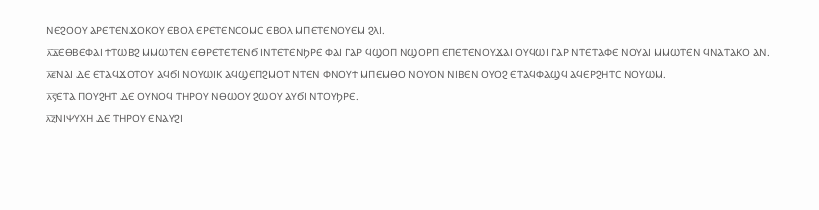ⲚⲈϨⲞⲞⲨ ⲀⲢⲈⲦⲈⲚϪⲞⲔⲞⲨ ⲈⲂⲞⲖ ⲈⲢⲈⲦⲈⲚⲤⲞⲘⲤ ⲈⲂⲞⲖ ⲘⲠⲈⲦⲈⲚⲞⲨⲈⲘ ϨⲖⲒ.
ⲗ̅ⲇ̅ⲈⲐⲂⲈⲪⲀⲒ ϮⲦⲰⲂϨ ⲘⲘⲰⲦⲈⲚ ⲈⲐⲢⲈⲦⲈⲦⲈⲚϬ ⲒⲚⲦⲈⲦⲈⲚϦⲢⲈ ⲪⲀⲒ ⲄⲀⲢ ϤϢⲞⲠ ⲚϢⲞⲢⲠ ⲈⲠⲈⲦⲈⲚⲞⲨϪⲀⲒ ⲞⲨϤⲰⲒ ⲄⲀⲢ ⲚⲦⲈⲦⲀⲪⲈ ⲚⲞⲨⲀⲒ ⲘⲘⲰⲦⲈⲚ ϤⲚⲀⲦⲀⲔⲞ ⲀⲚ.
ⲗ̅ⲉ̅ⲚⲀⲒ ⲆⲈ ⲈⲦⲀϤϪⲞⲦⲞⲨ ⲀϤϬⲒ ⲚⲞⲨⲰⲒⲔ ⲀϤϢⲈⲠϨⲘⲞⲦ ⲚⲦⲈⲚ ⲪⲚⲞⲨϮ ⲘⲠⲈⲘⲐⲞ ⲚⲞⲨⲞⲚ ⲚⲒⲂⲈⲚ ⲞⲨⲞϨ ⲈⲦⲀϤⲪⲀϢϤ ⲀϤⲈⲢϨⲎⲦⲤ ⲚⲞⲨⲰⲘ.
ⲗ̅ⲋ̅ⲈⲦⲀ ⲠⲞⲨϨⲎⲦ ⲆⲈ ⲞⲨⲚⲞϤ ⲦⲎⲢⲞⲨ ⲚⲐⲰⲞⲨ ϨⲰⲞⲨ ⲀⲨϬⲒ ⲚⲦⲞⲨϦⲢⲈ.
ⲗ̅ⲍ̅ⲚⲒⲮⲨⲬⲎ ⲆⲈ ⲦⲎⲢⲞⲨ ⲈⲚⲀⲨϨⲒ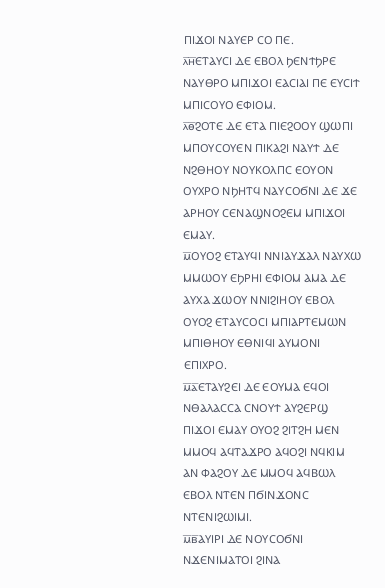ⲠⲒϪⲞⲒ ⲚⲀⲨⲈⲢ ⲤⲞ ⲠⲈ.
ⲗ̅ⲏ̅ⲈⲦⲀⲨⲤⲒ ⲆⲈ ⲈⲂⲞⲖ ϦⲈⲚϮϦⲢⲈ ⲚⲀⲨⲐⲢⲞ ⲘⲠⲒϪⲞⲒ ⲈⲀⲤⲒⲀⲒ ⲠⲈ ⲈⲨⲤⲒϮ ⲘⲠⲒⲤⲞⲨⲞ ⲈⲪⲒⲞⲘ.
ⲗ̅ⲑ̅ϨⲞⲦⲈ ⲆⲈ ⲈⲦⲀ ⲠⲒⲈϨⲞⲞⲨ ϢⲰⲠⲒ ⲘⲠⲞⲨⲤⲞⲨⲈⲚ ⲠⲒⲔⲀϨⲒ ⲚⲀⲨϮ ⲆⲈ ⲚϨⲐⲎⲞⲨ ⲚⲞⲨⲔⲞⲖⲠⲤ ⲈⲞⲨⲞⲚ ⲞⲨⲬⲢⲞ ⲚϦⲎⲦϤ ⲚⲀⲨⲤⲞϬⲚⲒ ⲆⲈ ϪⲈ ⲀⲢⲎⲞⲨ ⲤⲈⲚⲀϢⲚⲞϨⲈⲘ ⲘⲠⲒϪⲞⲒ ⲈⲘⲀⲨ.
ⲙ̅ⲞⲨⲞϨ ⲈⲦⲀⲨϤⲒ ⲚⲚⲒⲀⲨϪⲀⲖ ⲚⲀⲨⲬⲰ ⲘⲘⲰⲞⲨ ⲈϦⲢⲎⲒ ⲈⲪⲒⲞⲘ ⲀⲘⲀ ⲆⲈ ⲀⲨⲬⲀ ϪⲰⲞⲨ ⲚⲚⲒϨⲒⲎⲞⲨ ⲈⲂⲞⲖ ⲞⲨⲞϨ ⲈⲦⲀⲨⲤⲞⲤⲒ ⲘⲠⲒⲀⲢⲦⲈⲘⲰⲚ ⲘⲠⲒⲐⲎⲞⲨ ⲈⲐⲚⲒϤⲒ ⲀⲨⲘⲞⲚⲒ ⲈⲠⲒⲬⲢⲞ.
ⲙ̅ⲁ̅ⲈⲦⲀⲨϨⲈⲒ ⲆⲈ ⲈⲞⲨⲘⲀ ⲈϤⲞⲒ ⲚⲐⲀⲖⲀⲤⲤⲀ ⲤⲚⲞⲨϮ ⲀⲨϨⲈⲢϢ ⲠⲒϪⲞⲒ ⲈⲘⲀⲨ ⲞⲨⲞϨ ϨⲒⲦϨⲎ ⲘⲈⲚ ⲘⲘⲞϤ ⲀϤⲦⲀϪⲢⲞ ⲀϤⲞϨⲒ ⲚϤⲔⲒⲘ ⲀⲚ ⲪⲀϨⲞⲨ ⲆⲈ ⲘⲘⲞϤ ⲀϤⲂⲰⲖ ⲈⲂⲞⲖ ⲚⲦⲈⲚ ⲠϬⲒⲚϪⲞⲚⲤ ⲚⲦⲈⲚⲒϨⲰⲒⲘⲒ.
ⲙ̅ⲃ̅ⲀⲨⲒⲢⲒ ⲆⲈ ⲚⲞⲨⲤⲞϬⲚⲒ ⲚϪⲈⲚⲒⲘⲀⲦⲞⲒ ϨⲒⲚⲀ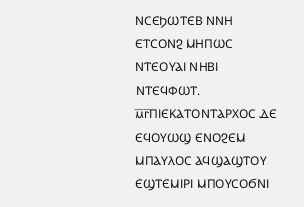ⲚⲤⲈϦⲰⲦⲈⲂ ⲚⲚⲎ ⲈⲦⲤⲞⲚϨ ⲘⲎⲠⲰⲤ ⲚⲦⲈⲞⲨⲀⲒ ⲚⲎⲂⲒ ⲚⲦⲈϤⲪⲰⲦ.
ⲙ̅ⲅ̅ⲠⲒⲈⲔⲀⲦⲞⲚⲦⲀⲢⲬⲞⲤ ⲆⲈ ⲈϤⲞⲨⲰϢ ⲈⲚⲞϨⲈⲘ ⲘⲠⲀⲨⲖⲞⲤ ⲀϤϢⲀϢⲦⲞⲨ ⲈϢⲦⲈⲘⲒⲢⲒ ⲘⲠⲞⲨⲤⲞϬⲚⲒ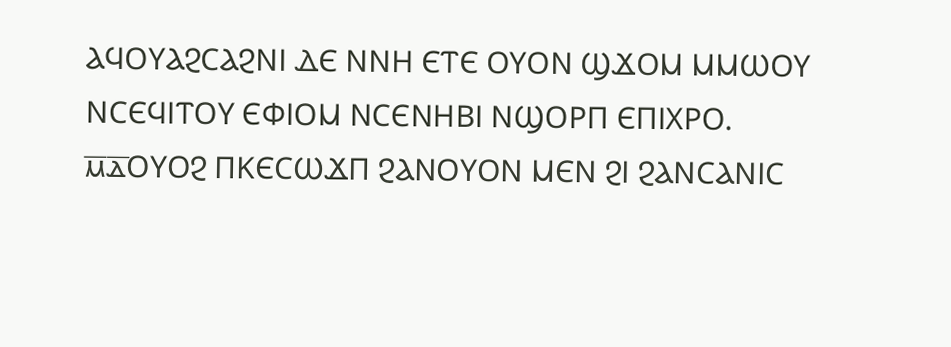ⲀϤⲞⲨⲀϨⲤⲀϨⲚⲒ ⲆⲈ ⲚⲚⲎ ⲈⲦⲈ ⲞⲨⲞⲚ ϢϪⲞⲘ ⲘⲘⲰⲞⲨ ⲚⲤⲈϤⲒⲦⲞⲨ ⲈⲪⲒⲞⲘ ⲚⲤⲈⲚⲎⲂⲒ ⲚϢⲞⲢⲠ ⲈⲠⲒⲬⲢⲞ.
ⲙ̅ⲇ̅ⲞⲨⲞϨ ⲠⲔⲈⲤⲰϪⲠ ϨⲀⲚⲞⲨⲞⲚ ⲘⲈⲚ ϨⲒ ϨⲀⲚⲤⲀⲚⲒⲤ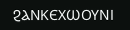ϨⲀⲚⲔⲈⲬⲰⲞⲨⲚⲒ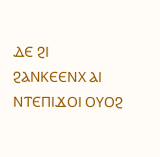ⲆⲈ ϨⲒ ϨⲀⲚⲔⲈⲈⲚⲬ ⲀⲒ ⲚⲦⲈⲠⲒϪⲞⲒ ⲞⲨⲞϨ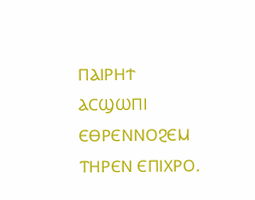ⲠⲀⲒⲢⲎϮ ⲀⲤϢⲰⲠⲒ ⲈⲐⲢⲈⲚⲚⲞϨⲈⲘ ⲦⲎⲢⲈⲚ ⲈⲠⲒⲬⲢⲞ.